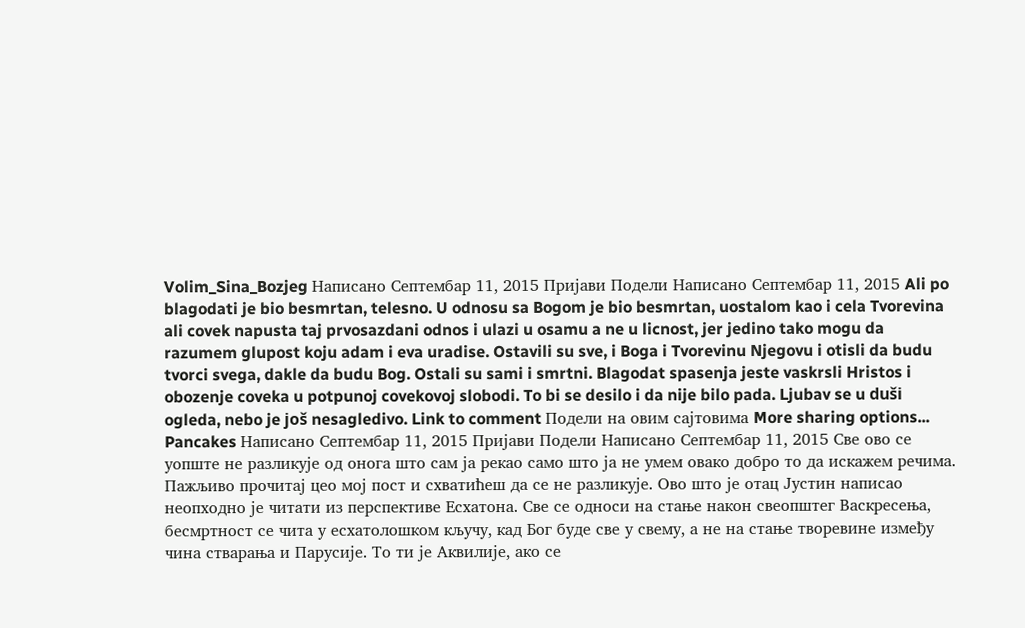Volim_Sina_Bozjeg Написано Септембар 11, 2015 Пријави Подели Написано Септембар 11, 2015 Ali po blagodati je bio besmrtan, telesno. U odnosu sa Bogom je bio besmrtan, uostalom kao i cela Tvorevina ali covek napusta taj prvosazdani odnos i ulazi u osamu a ne u licnost, jer jedino tako mogu da razumem glupost koju adam i eva uradise. Ostavili su sve, i Boga i Tvorevinu Njegovu i otisli da budu tvorci svega, dakle da budu Bog. Ostali su sami i smrtni. Blagodat spasenja jeste vaskrsli Hristos i obozenje coveka u potpunoj covekovoj slobodi. To bi se desilo i da nije bilo pada. Ljubav se u duši ogleda, nebo je još nesagledivo. Link to comment Подели на овим сајтовима More sharing options...
Pancakes Написано Септембар 11, 2015 Пријави Подели Написано Септембар 11, 2015 Све ово се уопште не разликује од онога што сам ја рекао само што ја не умем овако добро то да искажем речима. Пажљиво прочитај цео мој пост и схватићеш да се не разликује. Ово што је отац Јустин написао неопходно је читати из перспективе Есхатона. Све се односи на стање након свеопштег Васкресења, бесмртност се чита у есхатолошком кључу, кад Бог буде све у свему, а не на стање творевине између чина стварања и Парусије. То ти је Аквилије, ако се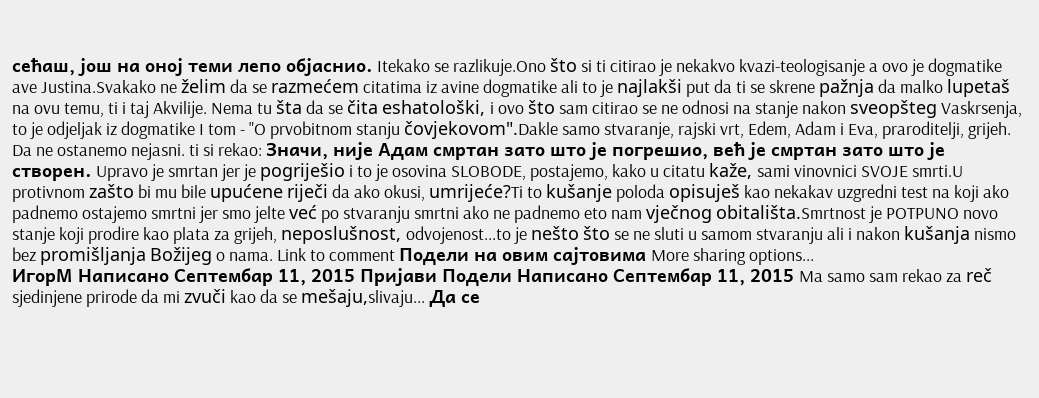сећаш, још на оној теми лепо објаснио. Itekako se razlikuje.Ono što si ti citirao je nekakvo kvazi-teologisanje a ovo je dogmatike ave Justina.Svakako ne želim da se razmećem citatima iz avine dogmatike ali to je najlakši put da ti se skrene pažnja da malko lupetaš na ovu temu, ti i taj Akvilije. Nema tu šta da se čita eshatološki, i ovo što sam citirao se ne odnosi na stanje nakon sveopšteg Vaskrsenja, to je odjeljak iz dogmatike I tom - "O prvobitnom stanju čovjekovom".Dakle samo stvaranje, rajski vrt, Edem, Adam i Eva, praroditelji, grijeh. Da ne ostanemo nejasni. ti si rekao: Значи, није Адам смртан зато што је погрешио, већ је смртан зато што је створен. Upravo je smrtan jer je pogriješio i to je osovina SLOBODE, postajemo, kako u citatu kaže, sami vinovnici SVOJE smrti.U protivnom zašto bi mu bile upućene riječi da ako okusi, umrijeće?Ti to kušanje poloda opisuješ kao nekakav uzgredni test na koji ako padnemo ostajemo smrtni jer smo jelte već po stvaranju smrtni ako ne padnemo eto nam vječnog obitališta.Smrtnost je POTPUNO novo stanje koji prodire kao plata za grijeh, neposlušnost, odvojenost...to je nešto što se ne sluti u samom stvaranju ali i nakon kušanja nismo bez promišljanja Božijeg o nama. Link to comment Подели на овим сајтовима More sharing options...
ИгорМ Написано Септембар 11, 2015 Пријави Подели Написано Септембар 11, 2015 Ma samo sam rekao za reč sjedinjene prirode da mi zvuči kao da se mešaju,slivaju... Да се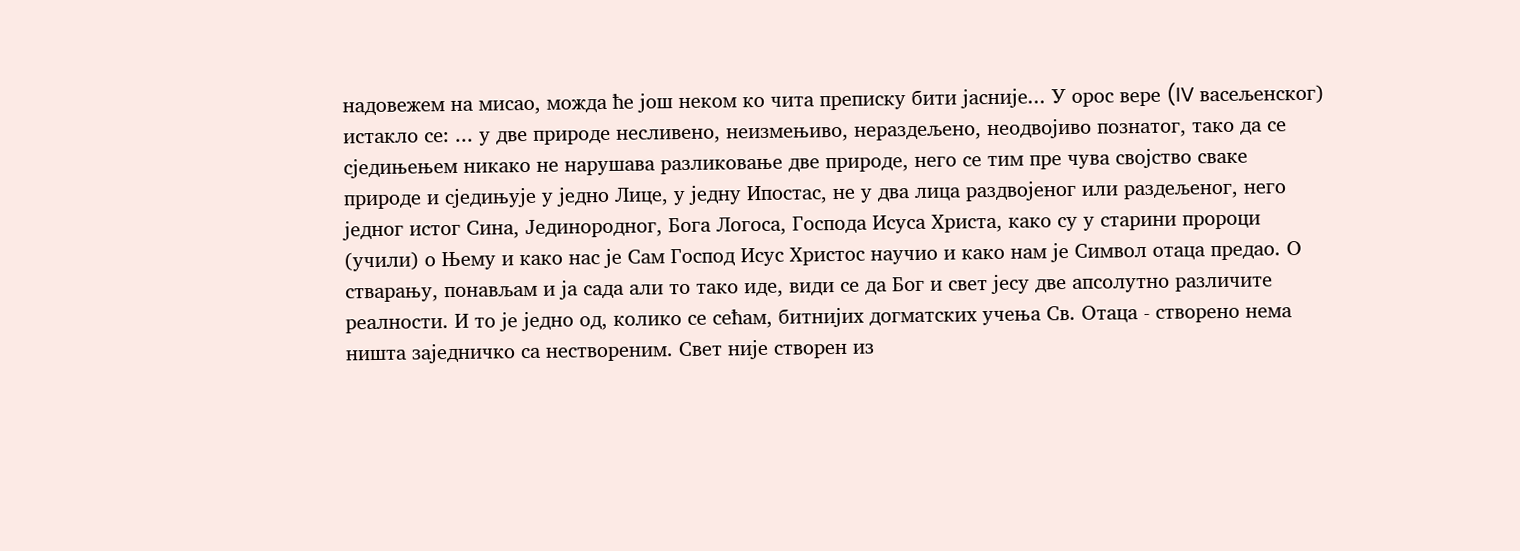надовежем на мисао, можда ће још неком ко чита преписку бити јасније... У орос вере (IV васељенског) истакло се: ... у две природе несливено, неизмењиво, нераздељено, неодвојиво познатог, тако да се сједињењем никако не нарушава разликовање две природе, него се тим пре чува својство сваке природе и сједињује у једно Лице, у једну Ипостас, не у два лица раздвојеног или раздељеног, него једног истог Сина, Јединородног, Бога Логоса, Господа Исуса Христа, како су у старини пророци (учили) о Њему и како нас је Сам Господ Исус Христос научио и како нам је Символ отаца предао. О стварању, понављам и ја сада али то тако иде, види се да Бог и свет јесу две апсолутно различите реалности. И то је једно од, колико се сећам, битнијих догматских учења Св. Отаца - створено нема ништа заједничко са нествореним. Свет није створен из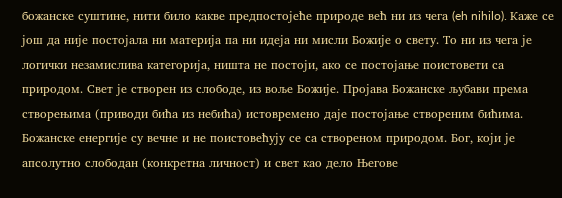божанске суштине, нити било какве предпостојеће природе већ ни из чега (eh nihilo). Каже се још да није постојала ни материја па ни идеја ни мисли Божије о свету. То ни из чега је логички незамислива категорија, ништа не постоји, ако се постојање поистовети са природом. Свет је створен из слободе, из воље Божије. Пројава Божанске љубави према створењима (приводи бића из небића) истовремено даје постојање створеним бићима. Божанске енергије су вечне и не поистовећују се са створеном природом. Бог, који је апсолутно слободан (конкретна личност) и свет као дело Његове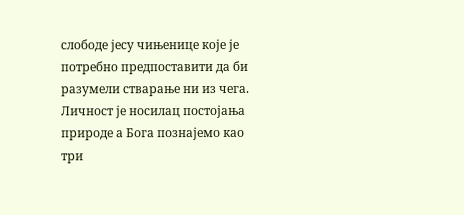слободе јесу чињенице које је потребно предпоставити да би разумели стварање ни из чега. Личност је носилац постојања природе а Бога познајемо као три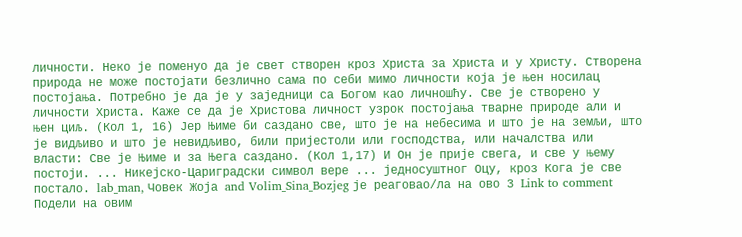личности. Неко је поменуо да је свет створен кроз Христа за Христа и у Христу. Створена природа не може постојати безлично сама по себи мимо личности која је њен носилац постојања. Потребно је да је у заједници са Богом као личношћу. Све је створено у личности Христа. Каже се да је Христова личност узрок постојања тварне природе али и њен циљ. (Кол 1, 16) Јер Њиме би саздано све, што је на небесима и што је на земљи, што је видљиво и што је невидљиво, били пријестоли или господства, или началства или власти: Све је Њиме и за Њега саздано. (Кол 1,17) И Он је прије свега, и све у њему постоји. ... Никејско-Цариградски символ вере ... једносуштног Оцу, кроз Кога је све постало. lab_man, Човек Жоја and Volim_Sina_Bozjeg је реаговао/ла на ово 3 Link to comment Подели на овим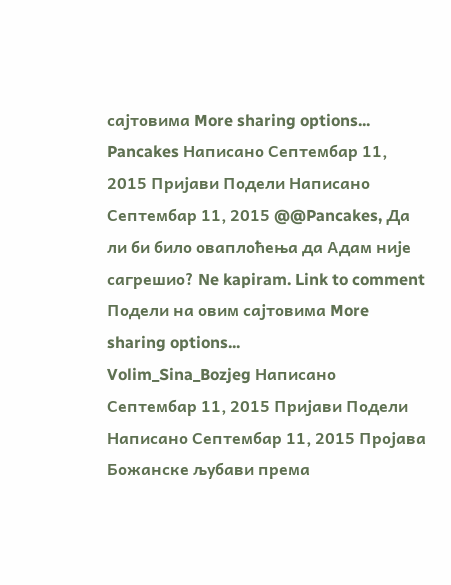сајтовима More sharing options...
Pancakes Написано Септембар 11, 2015 Пријави Подели Написано Септембар 11, 2015 @@Pancakes, Да ли би било оваплоћења да Адам није сагрешио? Ne kapiram. Link to comment Подели на овим сајтовима More sharing options...
Volim_Sina_Bozjeg Написано Септембар 11, 2015 Пријави Подели Написано Септембар 11, 2015 Пројава Божанске љубави према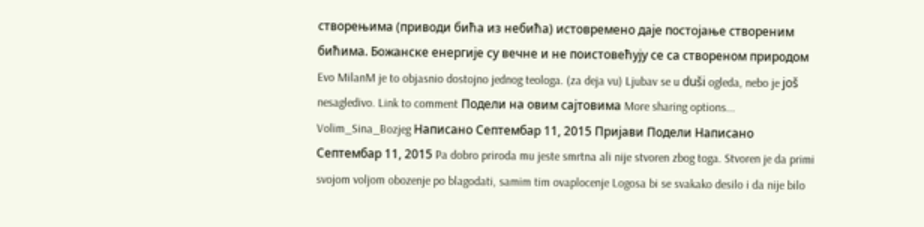створењима (приводи бића из небића) истовремено даје постојање створеним бићима. Божанске енергије су вечне и не поистовећују се са створеном природом Evo MilanM je to objasnio dostojno jednog teologa. (za deja vu) Ljubav se u duši ogleda, nebo je još nesagledivo. Link to comment Подели на овим сајтовима More sharing options...
Volim_Sina_Bozjeg Написано Септембар 11, 2015 Пријави Подели Написано Септембар 11, 2015 Pa dobro priroda mu jeste smrtna ali nije stvoren zbog toga. Stvoren je da primi svojom voljom obozenje po blagodati, samim tim ovaplocenje Logosa bi se svakako desilo i da nije bilo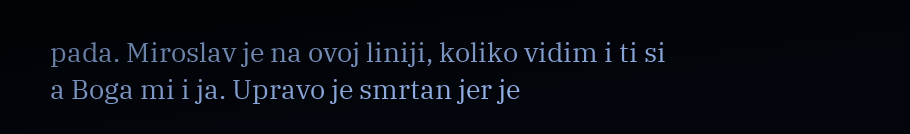pada. Miroslav je na ovoj liniji, koliko vidim i ti si a Boga mi i ja. Upravo je smrtan jer je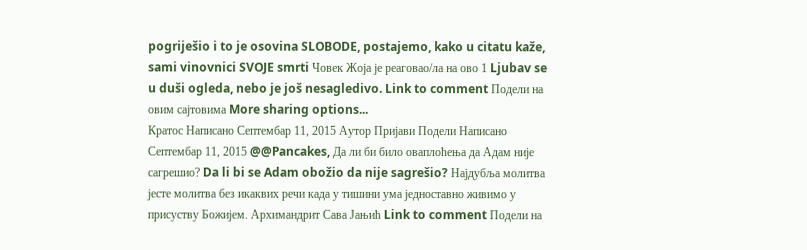pogriješio i to je osovina SLOBODE, postajemo, kako u citatu kaže, sami vinovnici SVOJE smrti Човек Жоја је реаговао/ла на ово 1 Ljubav se u duši ogleda, nebo je još nesagledivo. Link to comment Подели на овим сајтовима More sharing options...
Кратос Написано Септембар 11, 2015 Аутор Пријави Подели Написано Септембар 11, 2015 @@Pancakes, Да ли би било оваплоћења да Адам није сагрешио? Da li bi se Adam obožio da nije sagrešio? Најдубља молитва јесте молитва без икаквих речи када у тишини ума једноставно живимо у присуству Божијем. Архимандрит Сава Јањић Link to comment Подели на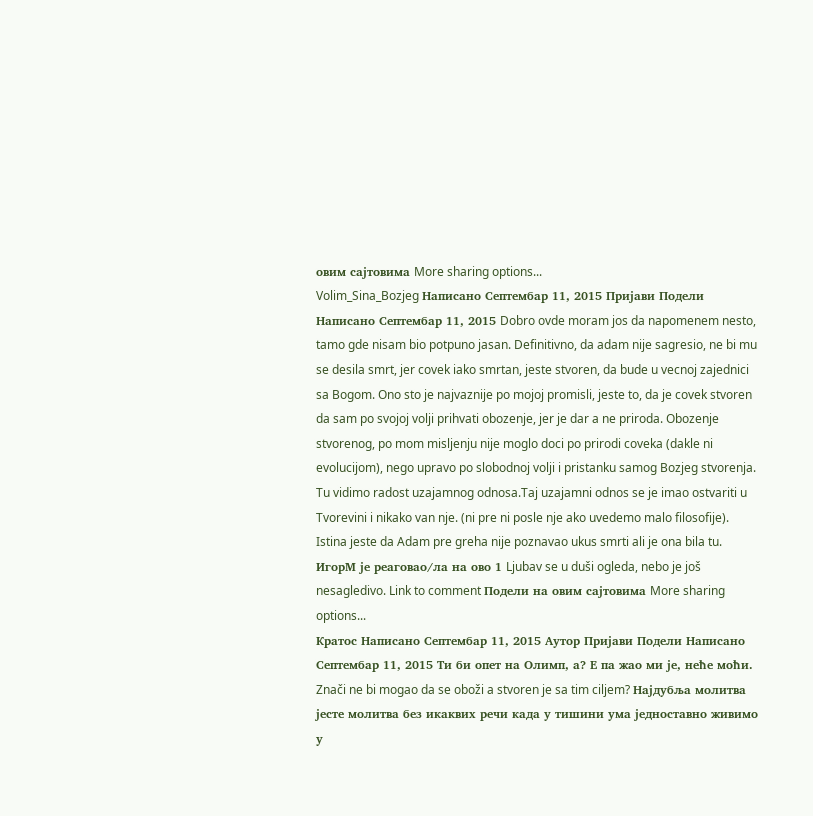овим сајтовима More sharing options...
Volim_Sina_Bozjeg Написано Септембар 11, 2015 Пријави Подели Написано Септембар 11, 2015 Dobro ovde moram jos da napomenem nesto, tamo gde nisam bio potpuno jasan. Definitivno, da adam nije sagresio, ne bi mu se desila smrt, jer covek iako smrtan, jeste stvoren, da bude u vecnoj zajednici sa Bogom. Ono sto je najvaznije po mojoj promisli, jeste to, da je covek stvoren da sam po svojoj volji prihvati obozenje, jer je dar a ne priroda. Obozenje stvorenog, po mom misljenju nije moglo doci po prirodi coveka (dakle ni evolucijom), nego upravo po slobodnoj volji i pristanku samog Bozjeg stvorenja. Tu vidimo radost uzajamnog odnosa.Taj uzajamni odnos se je imao ostvariti u Tvorevini i nikako van nje. (ni pre ni posle nje ako uvedemo malo filosofije). Istina jeste da Adam pre greha nije poznavao ukus smrti ali je ona bila tu. ИгорМ је реаговао/ла на ово 1 Ljubav se u duši ogleda, nebo je još nesagledivo. Link to comment Подели на овим сајтовима More sharing options...
Кратос Написано Септембар 11, 2015 Аутор Пријави Подели Написано Септембар 11, 2015 Ти би опет на Олимп, а? Е па жао ми је, неће моћи. Znači ne bi mogao da se oboži a stvoren je sa tim ciljem? Најдубља молитва јесте молитва без икаквих речи када у тишини ума једноставно живимо у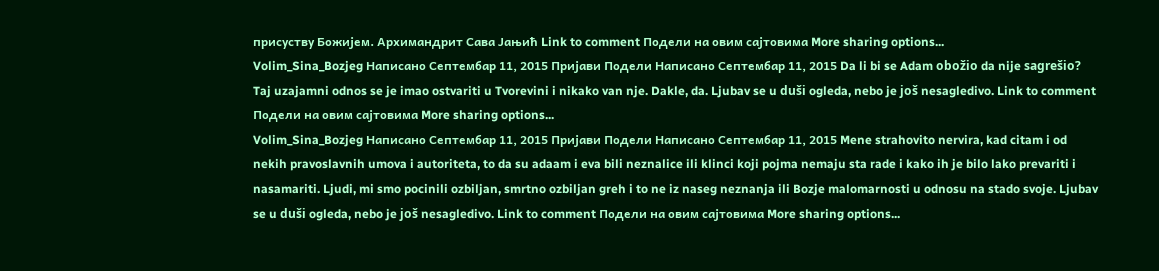присуству Божијем. Архимандрит Сава Јањић Link to comment Подели на овим сајтовима More sharing options...
Volim_Sina_Bozjeg Написано Септембар 11, 2015 Пријави Подели Написано Септембар 11, 2015 Da li bi se Adam obožio da nije sagrešio? Taj uzajamni odnos se je imao ostvariti u Tvorevini i nikako van nje. Dakle, da. Ljubav se u duši ogleda, nebo je još nesagledivo. Link to comment Подели на овим сајтовима More sharing options...
Volim_Sina_Bozjeg Написано Септембар 11, 2015 Пријави Подели Написано Септембар 11, 2015 Mene strahovito nervira, kad citam i od nekih pravoslavnih umova i autoriteta, to da su adaam i eva bili neznalice ili klinci koji pojma nemaju sta rade i kako ih je bilo lako prevariti i nasamariti. Ljudi, mi smo pocinili ozbiljan, smrtno ozbiljan greh i to ne iz naseg neznanja ili Bozje malomarnosti u odnosu na stado svoje. Ljubav se u duši ogleda, nebo je još nesagledivo. Link to comment Подели на овим сајтовима More sharing options...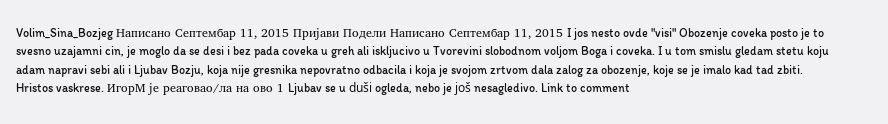Volim_Sina_Bozjeg Написано Септембар 11, 2015 Пријави Подели Написано Септембар 11, 2015 I jos nesto ovde "visi" Obozenje coveka posto je to svesno uzajamni cin, je moglo da se desi i bez pada coveka u greh ali iskljucivo u Tvorevini slobodnom voljom Boga i coveka. I u tom smislu gledam stetu koju adam napravi sebi ali i Ljubav Bozju, koja nije gresnika nepovratno odbacila i koja je svojom zrtvom dala zalog za obozenje, koje se je imalo kad tad zbiti. Hristos vaskrese. ИгорМ је реаговао/ла на ово 1 Ljubav se u duši ogleda, nebo je još nesagledivo. Link to comment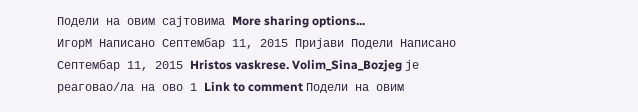Подели на овим сајтовима More sharing options...
ИгорМ Написано Септембар 11, 2015 Пријави Подели Написано Септембар 11, 2015 Hristos vaskrese. Volim_Sina_Bozjeg је реаговао/ла на ово 1 Link to comment Подели на овим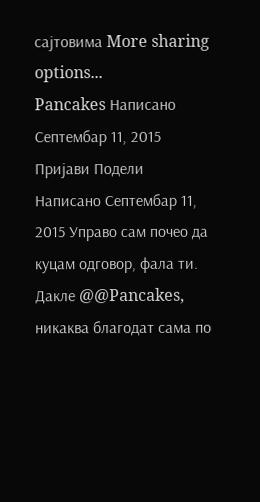сајтовима More sharing options...
Pancakes Написано Септембар 11, 2015 Пријави Подели Написано Септембар 11, 2015 Управо сам почео да куцам одговор, фала ти. Дакле @@Pancakes, никаква благодат сама по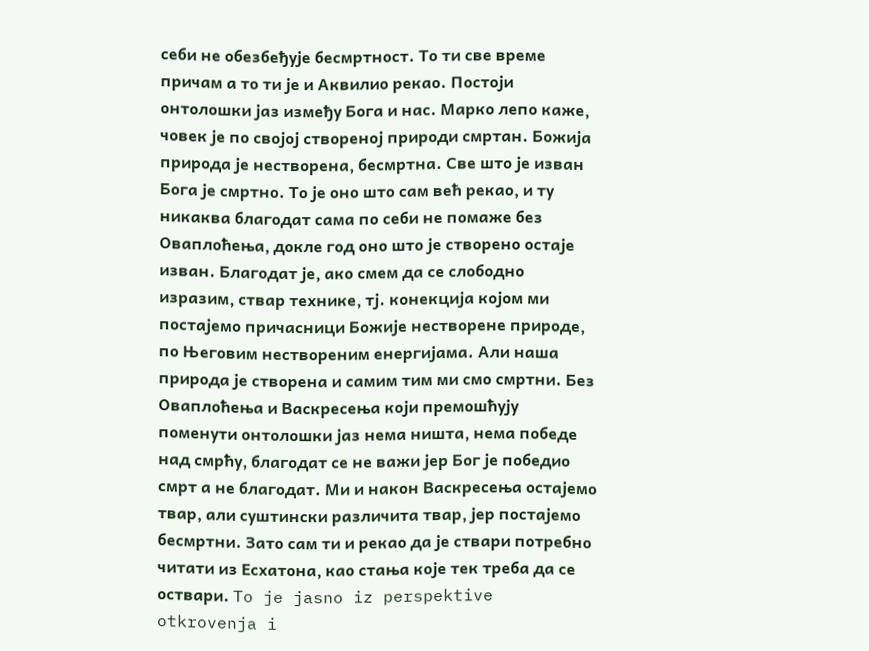себи не обезбеђује бесмртност. То ти све време причам а то ти је и Аквилио рекао. Постоји онтолошки јаз између Бога и нас. Марко лепо каже, човек је по својој створеној природи смртан. Божија природа је нестворена, бесмртна. Све што је изван Бога је смртно. То је оно што сам већ рекао, и ту никаква благодат сама по себи не помаже без Оваплоћења, докле год оно што је створено остаје изван. Благодат је, ако смем да се слободно изразим, ствар технике, тј. конекција којом ми постајемо причасници Божије нестворене природе, по Његовим нествореним енергијама. Али наша природа је створена и самим тим ми смо смртни. Без Оваплоћења и Васкресења који премошћују поменути онтолошки јаз нема ништа, нема победе над смрћу, благодат се не важи јер Бог је победио смрт а не благодат. Ми и након Васкресења остајемо твар, али суштински различита твар, јер постајемо бесмртни. Зато сам ти и рекао да је ствари потребно читати из Есхатона, као стања које тек треба да се оствари. To je jasno iz perspektive otkrovenja i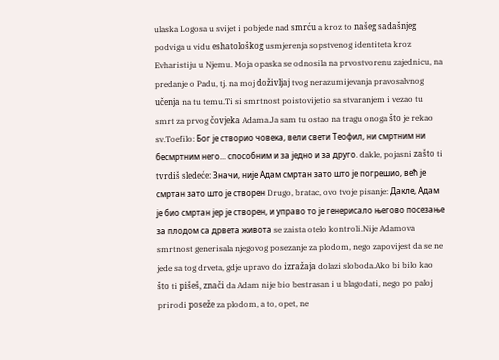ulaska Logosa u svijet i pobjede nad smrću a kroz to našeg sadašnjeg podviga u vidu eshatološkog usmjerenja sopstvenog identiteta kroz Evharistiju u Njemu. Moja opaska se odnosila na prvostvorenu zajednicu, na predanje o Padu, tj. na moj doživljaj tvog nerazumijevanja pravosalvnog učenja na tu temu.Ti si smrtnost poistovijetio sa stvaranjem i vezao tu smrt za prvog čovjeka Adama.Ja sam tu ostao na tragu onoga što je rekao sv.Toefilo: Бог је створио човекa, вели свети Теофил, ни смртним ни бесмртним него... способним и за једно и за друго. dakle, pojasni zašto ti tvrdiš sledeće: Значи, није Адам смртан зато што је погрешио, већ је смртан зато што је створен Drugo, bratac, ovo tvoje pisanje: Дакле, Адам је био смртан јер је створен, и управо то је генерисало његово посезање за плодом са дрвета живота se zaista otelo kontroli.Nije Adamova smrtnost generisala njegovog posezanje za plodom, nego zapovijest da se ne jede sa tog drveta, gdje upravo do izražaja dolazi sloboda.Ako bi bilo kao što ti pišeš, znači da Adam nije bio bestrasan i u blagodati, nego po paloj prirodi poseže za plodom, a to, opet, ne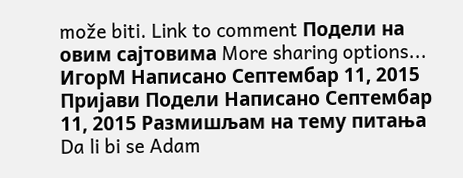može biti. Link to comment Подели на овим сајтовима More sharing options...
ИгорМ Написано Септембар 11, 2015 Пријави Подели Написано Септембар 11, 2015 Размишљам на тему питања Da li bi se Adam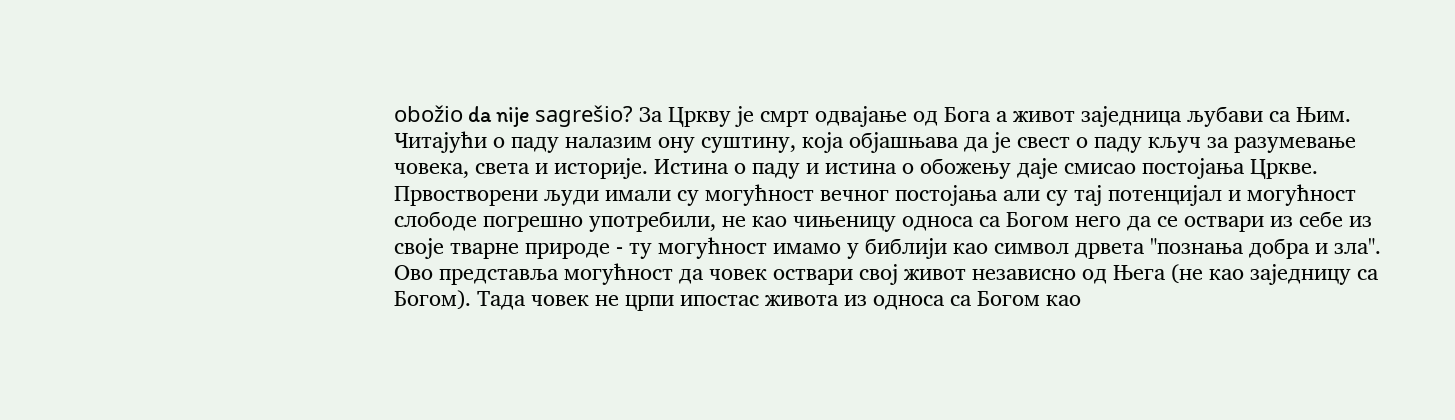obožio da nije sagrešio? За Цркву је смрт одвајање од Бога а живот заједница љубави са Њим. Читајући о паду налазим ону суштину, која објашњава да је свест о паду кључ за разумевање човека, света и историје. Истина о паду и истина о обожењу даје смисао постојања Цркве. Првостворени људи имали су могућност вечног постојања али су тај потенцијал и могућност слободе погрешно употребили, не као чињеницу односа са Богом него да се оствари из себе из своје тварне природе - ту могућност имамо у библији као символ дрвета "познања добра и зла". Ово представља могућност да човек оствари свој живот независно од Њега (не као заједницу са Богом). Тада човек не црпи ипостас живота из односа са Богом као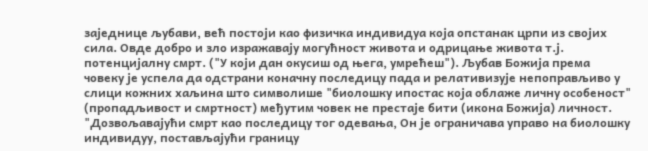заједнице љубави, већ постоји као физичка индивидуа која опстанак црпи из својих сила. Овде добро и зло изражавају могућност живота и одрицање живота т.ј. потенцијалну смрт. ("У који дан окусиш од њега, умрећеш"). Љубав Божија према човеку је успела да одстрани коначну последицу пада и релативизује непоправљиво у слици кожних хаљина што символише "биолошку ипостас која облаже личну особеност" (пропадљивост и смртност) међутим човек не престаје бити (икона Божија) личност. "Дозвољавајући смрт као последицу тог одевања, Он је ограничава управо на биолошку индивидуу, постављајући границу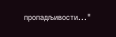пропадљивости..."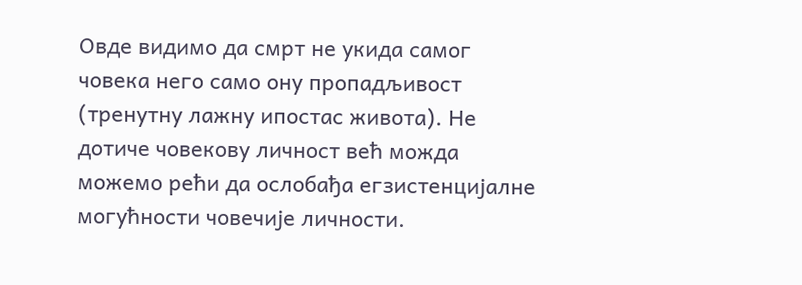Овде видимо да смрт не укида самог човека него само ону пропадљивост (тренутну лажну ипостас живота). Не дотиче човекову личност већ можда можемо рећи да ослобађа егзистенцијалне могућности човечије личности.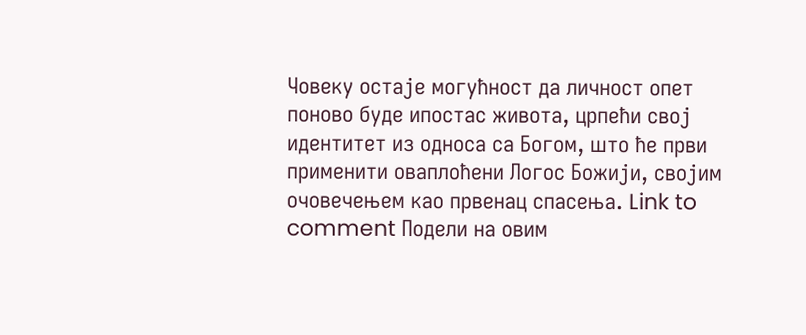Човеку остаје могућност да личност опет поново буде ипостас живота, црпећи свој идентитет из односа са Богом, што ће први применити оваплоћени Логос Божији, својим очовечењем као првенац спасења. Link to comment Подели на овим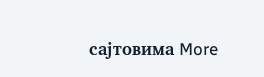сајтовима More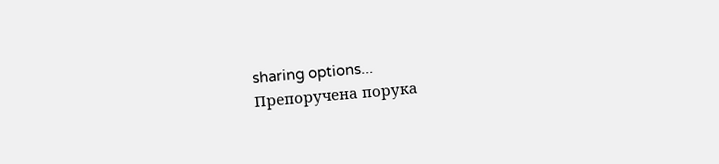sharing options...
Препоручена порука